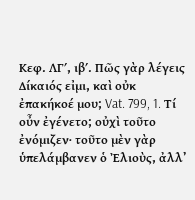Κεφ. ΛΓʹ, ιβʹ. Πῶς γὰρ λέγεις Δίκαιός εἰμι, καὶ οὐκ ἐπακήκοέ μου; Vat. 799, 1. Τί οὖν ἐγένετο; οὐχὶ τοῦτο ἐνόμιζεν· τοῦτο μὲν γὰρ ὑπελάμβανεν ὁ Ἐλιοὺς, ἀλλ’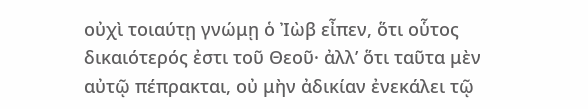οὐχὶ τοιαύτῃ γνώμῃ ὁ Ἰὼβ εἶπεν, ὅτι οὗτος δικαιότερός ἐστι τοῦ Θεοῦ· ἀλλ’ ὅτι ταῦτα μὲν αὐτῷ πέπρακται, οὐ μὴν ἀδικίαν ἐνεκάλει τῷ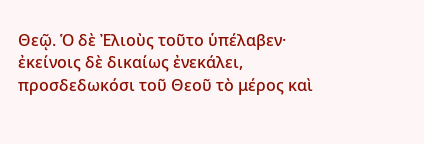Θεῷ. Ὁ δὲ Ἐλιοὺς τοῦτο ὑπέλαβεν· ἐκείνοις δὲ δικαίως ἐνεκάλει, προσδεδωκόσι τοῦ Θεοῦ τὸ μέρος καὶ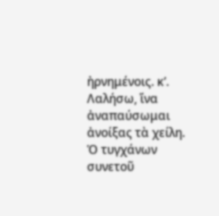ἠρνημένοις. κʹ. Λαλήσω, ἵνα ἀναπαύσωμαι ἀνοίξας τὰ χείλη. Ὁ τυγχάνων συνετοῦ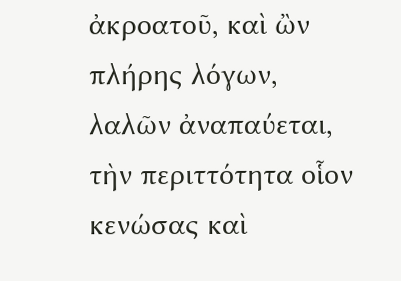ἀκροατοῦ, καὶ ὢν πλήρης λόγων, λαλῶν ἀναπαύεται, τὴν περιττότητα οἷον κενώσας καὶ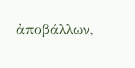ἀποβάλλων,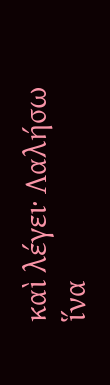καὶ λέγει· Λαλήσω ἵνα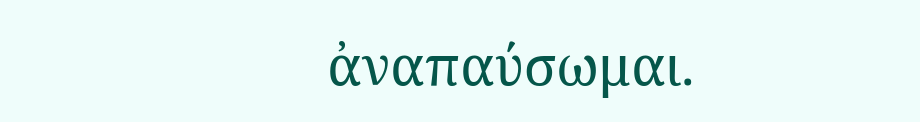ἀναπαύσωμαι.